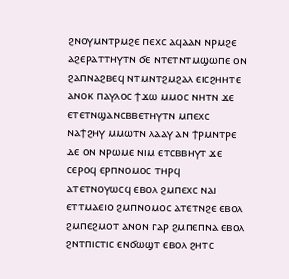ϩⲛⲟⲩⲙⲛⲧⲣⲙϩⲉ ⲡⲉⲭⲥ ⲁϥⲁⲁⲛ ⲛⲣⲙϩⲉ ⲁϩⲉⲣⲁⲧⲧⲏⲩⲧⲛ ϭⲉ ⲛⲧⲉⲧⲛⲧⲙϣⲱⲡⲉ ⲟⲛ ϩⲁⲡⲛⲁϩⲃⲉϥ ⲛⲧⲙⲛⲧϩⲙϩⲁⲗ ⲉⲓⲥϩⲏⲏⲧⲉ ⲁⲛⲟⲕ ⲡⲁⲩⲗⲟⲥ ϯϫⲱ ⲙⲙⲟⲥ ⲛⲏⲧⲛ ϫⲉ ⲉⲧⲉⲧⲛϣⲁⲛⲥⲃⲃⲉⲧⲏⲩⲧⲛ ⲙⲡⲉⲭⲥ ⲛⲁϯϩⲏⲩ ⲙⲙⲱⲧⲛ ⲗⲁⲁⲩ ⲁⲛ ϯⲣⲙⲛⲧⲣⲉ ⲇⲉ ⲟⲛ ⲛⲣⲱⲙⲉ ⲛⲓⲙ ⲉⲧⲥⲃⲃⲏⲩⲧ ϫⲉ ⲥⲉⲣⲟϥ ⲉⲣⲡⲛⲟⲙⲟⲥ ⲧⲏⲣϥ ⲁⲧⲉⲧⲛⲟⲩⲱⲥϥ ⲉⲃⲟⲗ ϩⲙⲡⲉⲭⲥ ⲛⲁⲓ ⲉⲧⲧⲙⲁⲉⲓⲟ ϩⲙⲡⲛⲟⲙⲟⲥ ⲁⲧⲉⲧⲛϩⲉ ⲉⲃⲟⲗ ϩⲙⲡⲉϩⲙⲟⲧ ⲁⲛⲟⲛ ⲅⲁⲣ ϩⲙⲡⲉⲡⲛⲁ ⲉⲃⲟⲗ ϩⲛⲧⲡⲓⲥⲧⲓⲥ ⲉⲛϭⲱϣⲧ ⲉⲃⲟⲗ ϩⲏⲧⲥ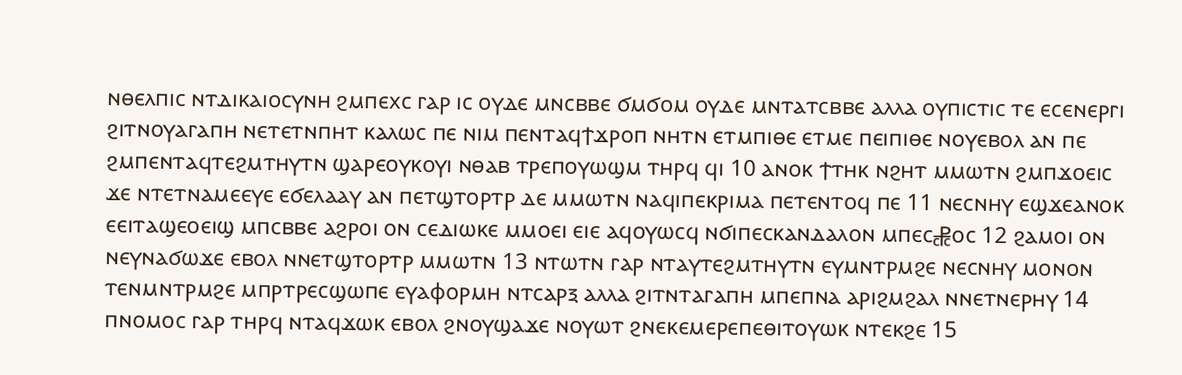ⲛⲑⲉⲗⲡⲓⲥ ⲛⲧⲇⲓⲕⲁⲓⲟⲥⲩⲛⲏ ϩⲙⲡⲉⲭⲥ ⲅⲁⲣ ⲓⲥ ⲟⲩⲇⲉ ⲙⲛⲥⲃⲃⲉ ϭⲙϭⲟⲙ ⲟⲩⲇⲉ ⲙⲛⲧⲁⲧⲥⲃⲃⲉ ⲁⲗⲗⲁ ⲟⲩⲡⲓⲥⲧⲓⲥ ⲧⲉ ⲉⲥⲉⲛⲉⲣⲅⲓ ϩⲓⲧⲛⲟⲩⲁⲅⲁⲡⲏ ⲛⲉⲧⲉⲧⲛⲡⲏⲧ ⲕⲁⲗⲱⲥ ⲡⲉ ⲛⲓⲙ ⲡⲉⲛⲧⲁϥϯϫⲣⲟⲡ ⲛⲏⲧⲛ ⲉⲧⲙⲡⲓⲑⲉ ⲉⲧⲙⲉ ⲡⲉⲓⲡⲓⲑⲉ ⲛⲟⲩⲉⲃⲟⲗ ⲁⲛ ⲡⲉ ϩⲙⲡⲉⲛⲧⲁϥⲧⲉϩⲙⲧⲏⲩⲧⲛ ϣⲁⲣⲉⲟⲩⲕⲟⲩⲓ ⲛⲑⲁⲃ ⲧⲣⲉⲡⲟⲩⲱϣⲙ ⲧⲏⲣϥ ϥⲓ 10 ⲁⲛⲟⲕ ϯⲧⲏⲕ ⲛϩⲏⲧ ⲙⲙⲱⲧⲛ ϩⲙⲡϫⲟⲉⲓⲥ ϫⲉ ⲛⲧⲉⲧⲛⲁⲙⲉⲉⲩⲉ ⲉϭⲉⲗⲁⲁⲩ ⲁⲛ ⲡⲉⲧϣⲧⲟⲣⲧⲣ ⲇⲉ ⲙⲙⲱⲧⲛ ⲛⲁϥⲓⲡⲉⲕⲣⲓⲙⲁ ⲡⲉⲧⲉⲛⲧⲟϥ ⲡⲉ 11 ⲛⲉⲥⲛⲏⲩ ⲉϣϫⲉⲁⲛⲟⲕ ⲉⲉⲓⲧⲁϣⲉⲟⲉⲓϣ ⲙⲡⲥⲃⲃⲉ ⲁϩⲣⲟⲓ ⲟⲛ ⲥⲉⲇⲓⲱⲕⲉ ⲙⲙⲟⲉⲓ ⲉⲓⲉ ⲁϥⲟⲩⲱⲥϥ ⲛϭⲓⲡⲉⲥⲕⲁⲛⲇⲁⲗⲟⲛ ⲙⲡⲉⲥ⳧ⲟⲥ 12 ϩⲁⲙⲟⲓ ⲟⲛ ⲛⲉⲩⲛⲁϭⲱϫⲉ ⲉⲃⲟⲗ ⲛⲛⲉⲧϣⲧⲟⲣⲧⲣ ⲙⲙⲱⲧⲛ 13 ⲛⲧⲱⲧⲛ ⲅⲁⲣ ⲛⲧⲁⲩⲧⲉϩⲙⲧⲏⲩⲧⲛ ⲉⲩⲙⲛⲧⲣⲙϩⲉ ⲛⲉⲥⲛⲏⲩ ⲙⲟⲛⲟⲛ ⲧⲉⲛⲙⲛⲧⲣⲙϩⲉ ⲙⲡⲣⲧⲣⲉⲥϣⲱⲡⲉ ⲉⲩⲁⲫⲟⲣⲙⲏ ⲛⲧⲥⲁⲣⲝ ⲁⲗⲗⲁ ϩⲓⲧⲛⲧⲁⲅⲁⲡⲏ ⲙⲡⲉⲡⲛⲁ ⲁⲣⲓϩⲙϩⲁⲗ ⲛⲛⲉⲧⲛⲉⲣⲏⲩ 14 ⲡⲛⲟⲙⲟⲥ ⲅⲁⲣ ⲧⲏⲣϥ ⲛⲧⲁϥϫⲱⲕ ⲉⲃⲟⲗ ϩⲛⲟⲩϣⲁϫⲉ ⲛⲟⲩⲱⲧ ϩⲛⲉⲕⲉⲙⲉⲣⲉⲡⲉⲑⲓⲧⲟⲩⲱⲕ ⲛⲧⲉⲕϩⲉ 15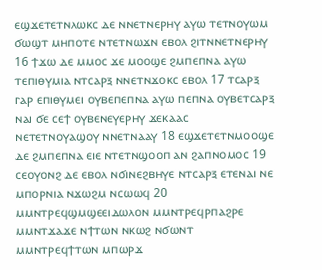ⲉϣϫⲉⲧⲉⲧⲛⲗⲱⲕⲥ ⲇⲉ ⲛⲛⲉⲧⲛⲉⲣⲏⲩ ⲁⲩⲱ ⲧⲉⲧⲛⲟⲩⲱⲙ ϭⲱϣⲧ ⲙⲏⲡⲟⲧⲉ ⲛⲧⲉⲧⲛⲱϫⲛ ⲉⲃⲟⲗ ϩⲓⲧⲛⲛⲉⲧⲛⲉⲣⲏⲩ 16 ϯϫⲱ ⲇⲉ ⲙⲙⲟⲥ ϫⲉ ⲙⲟⲟϣⲉ ϩⲙⲡⲉⲡⲛⲁ ⲁⲩⲱ ⲧⲉⲡⲓⲑⲩⲙⲓⲁ ⲛⲧⲥⲁⲣⲝ ⲛⲛⲉⲧⲛϫⲟⲕⲥ ⲉⲃⲟⲗ 17 ⲧⲥⲁⲣⲝ ⲅⲁⲣ ⲉⲡⲓⲑⲩⲙⲉⲓ ⲟⲩⲃⲉⲡⲉⲡⲛⲁ ⲁⲩⲱ ⲡⲉⲡⲛⲁ ⲟⲩⲃⲉⲧⲥⲁⲣⲝ ⲛⲁⲓ ϭⲉ ⲥⲉϯ ⲟⲩⲃⲉⲛⲉⲩⲉⲣⲏⲩ ϫⲉⲕⲁⲁⲥ ⲛⲉⲧⲉⲧⲛⲟⲩⲁϣⲟⲩ ⲛⲛⲉⲧⲛⲁⲁⲩ 18 ⲉϣϫⲉⲧⲉⲧⲛⲙⲟⲟϣⲉ ⲇⲉ ϩⲙⲡⲉⲡⲛⲁ ⲉⲓⲉ ⲛⲧⲉⲧⲛϣⲟⲟⲡ ⲁⲛ ϩⲁⲡⲛⲟⲙⲟⲥ 19 ⲥⲉⲟⲩⲟⲛϩ ⲇⲉ ⲉⲃⲟⲗ ⲛϭⲓⲛⲉϩⲃⲏⲩⲉ ⲛⲧⲥⲁⲣⲝ ⲉⲧⲉⲛⲁⲓ ⲛⲉ ⲙⲡⲟⲣⲛⲓⲁ ⲛϫⲱϩⲙ ⲛⲥⲱⲱϥ 20 ⲙⲙⲛⲧⲣⲉϥϣⲙϣⲉⲉⲓⲇⲱⲗⲟⲛ ⲙⲙⲛⲧⲣⲉϥⲣⲡⲁϩⲣⲉ ⲙⲙⲛⲧϫⲁϫⲉ ⲛϯⲧⲱⲛ ⲛⲕⲱϩ ⲛϭⲱⲛⲧ ⲙⲙⲛⲧⲣⲉϥϯⲧⲱⲛ ⲙⲡⲱⲣϫ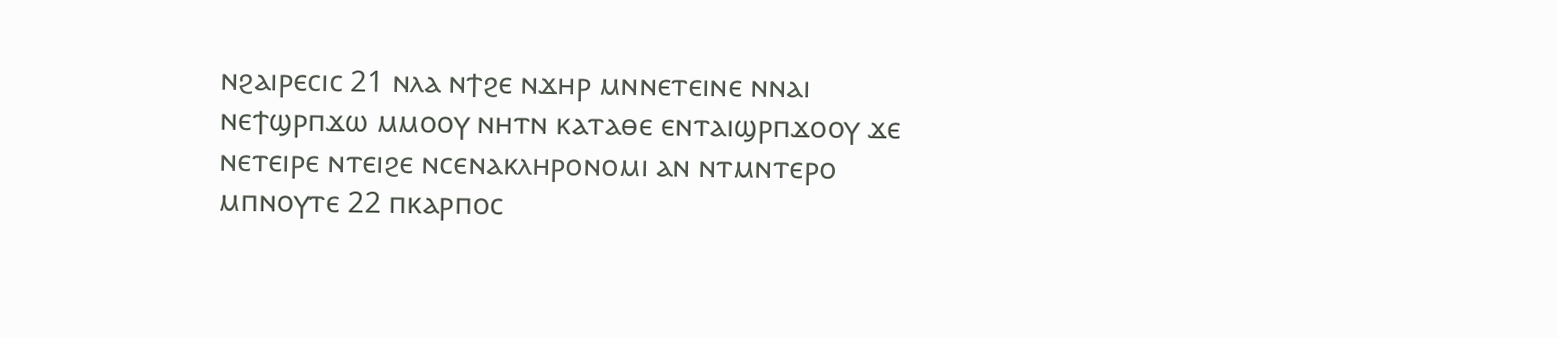ⲛϩⲁⲓⲣⲉⲥⲓⲥ 21 ⲛⲗⲁ ⲛϯϩⲉ ⲛϫⲏⲣ ⲙⲛⲛⲉⲧⲉⲓⲛⲉ ⲛⲛⲁⲓ ⲛⲉϯϣⲣⲡϫⲱ ⲙⲙⲟⲟⲩ ⲛⲏⲧⲛ ⲕⲁⲧⲁⲑⲉ ⲉⲛⲧⲁⲓϣⲣⲡϫⲟⲟⲩ ϫⲉ ⲛⲉⲧⲉⲓⲣⲉ ⲛⲧⲉⲓϩⲉ ⲛⲥⲉⲛⲁⲕⲗⲏⲣⲟⲛⲟⲙⲓ ⲁⲛ ⲛⲧⲙⲛⲧⲉⲣⲟ ⲙⲡⲛⲟⲩⲧⲉ 22 ⲡⲕⲁⲣⲡⲟⲥ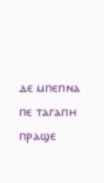ⲇⲉ ⲙⲡⲉⲡⲛⲁ ⲡⲉ ⲧⲁⲅⲁⲡⲏ ⲡⲣⲁϣⲉ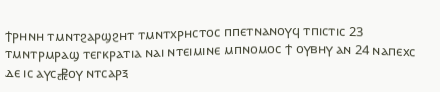ϯⲣⲏⲛⲏ ⲧⲙⲛⲧϩⲁⲣϣϩⲏⲧ ⲧⲙⲛⲧⲭⲣⲏⲥⲧⲟⲥ ⲡⲡⲉⲧⲛⲁⲛⲟⲩϥ ⲧⲡⲓⲥⲧⲓⲥ 23 ⲧⲙⲛⲧⲣⲙⲣⲁϣ ⲧⲉⲅⲕⲣⲁⲧⲓⲁ ⲛⲁⲓ ⲛⲧⲉⲓⲙⲓⲛⲉ ⲙⲡⲛⲟⲙⲟⲥ ϯ ⲟⲩⲃⲏⲩ ⲁⲛ 24 ⲛⲁⲡⲉⲭⲥ ⲇⲉ ⲓⲥ ⲁⲩⲥ⳧ⲟⲩ ⲛⲧⲥⲁⲣⲝ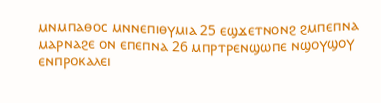ⲙⲛⲙⲡⲁⲑⲟⲥ ⲙⲛⲛⲉⲡⲓⲑⲩⲙⲓⲁ 25 ⲉϣϫⲉⲧⲛⲟⲛϩ ϩⲙⲡⲉⲡⲛⲁ ⲙⲁⲣⲛⲁϩⲉ ⲟⲛ ⲉⲡⲉⲡⲛⲁ 26 ⲙⲡⲣⲧⲣⲉⲛϣⲱⲡⲉ ⲛϣⲟⲩϣⲟⲩ ⲉⲛⲡⲣⲟⲕⲁⲗⲉⲓ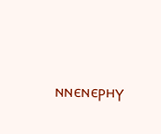ⲛⲛⲉⲛⲉⲣⲏⲩ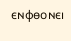ⲉⲛⲫⲑⲟⲛⲉⲓ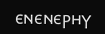ⲉⲛⲉⲛⲉⲣⲏⲩ